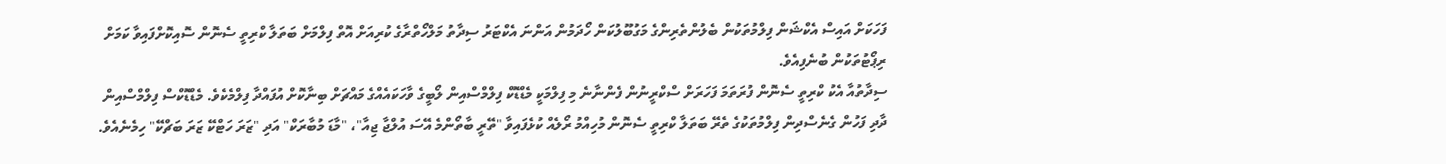ފަހަކަށް އައިސް އެކްޝަން ފިލްމުތަކުން ބެލުންތެރިންގެ މަގުބޫލުކަން ހޯދަމުން އަންނަ އެކްޓަރު ސިދާތު މަލްހޯތްރާގެ ކުރިއަށް އޮތް ފިލްމަށް ބަތަލާ ކްރިތީ ސެނޮން ސޮއިކޮށްފައިވާ ކަމަށް ރިޕޯޓުތަކުން ބުނެފިއެވެ.
ސިދާތުއާ އެކު ކްރިތީ ސެނޮން ފުރަތަމަ ފަހަރަށް ސްކްރީނުން ފެންނާނެ މި ފިލްމަކީ މެޑްޑޮކް ފިލްމްސްއިން ލޯބީގެ ވާހަކައެއްގެ މައްޗަށް ބިނާކޮށް އުފައްދާ ފިލްމެކެވެ. މެޑްޑޮކްސް ފިލްމްސްއިން ދާދި ފަހުން ގެނެސްދިން ފިލްމުތަކުގެ ތެރޭ ބަތަލާ ކްރިތީ ސެނޮން މުހިއްމު ރޯލެއް ކުޅެފައިވާ "ތޭރީ ބާތޯންމެ އޭސަ އުލްޖާ ޖިއާ"، "މާޑަ މުބާރަކް" އަދި "ޒަރަ ހަޓްކޭ ޒަރަ ބަޗްކޭ" ހިމެނެއެވެ.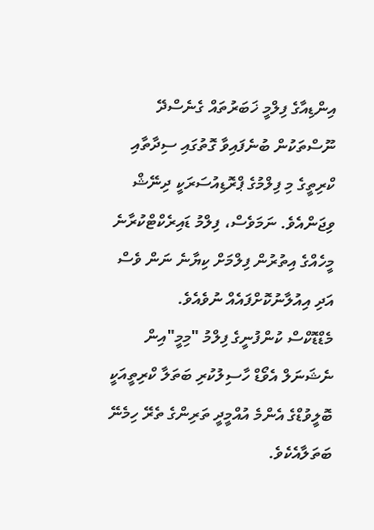އިންޑިއާގެ ފިލްމީ ޚަބަރުތައް ގެނެސްދޭ ނޫސްތަކުން ބުނެފައިވާ ގޮތުގައި ސިދާތާއި ކްރިތީގެ މި ފިލްމުގެ ޕްރޮޑިއުސަރަކީ ދިނޭޝް ވިޖަންއެވެ. ނަމަވެސް، ފިލްމު ޑައިރެކްޓްކުރާނެ މީހެއްގެ އިތުރުން ފިލްމަށް ކިޔާނެ ނަން ވެސް އަދި އިއުލާނުކޮށްފައެއް ނުވެއެވެ.
މެޑްޑޮކްސް ކުންފުނީގެ ފިލްމު "މިމީ"އިން ނެޝަނަލް އެވޯޑް ހާސިލުކުރި ބަތަލާ ކްރިތީއަކީ ބޮލީވުޑްގެ އެންމެ އުއްމީދީ ތަރިންގެ ތެރޭ ހިމެނޭ ބަތަލާއެކެވެ.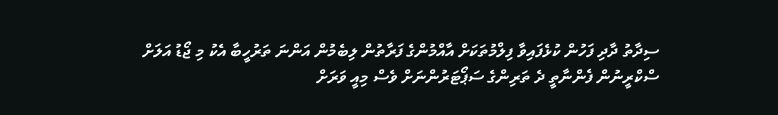ސިދާތު ދާދި ފަހުން ކުޅެފައިވާ ފިލްމުތަކަށް އާއްމުންގެ ފަރާތުން ލިބެމުން އަންނަ ތަރުހީބާ އެކު މި ޖޯޑު އަލަށް ސްކްރީނުން ފެންނާތީ ދެ ތަރިންގެ ސަޕޯޓަރުންނަށް ވެސް މިއީ ވަރަށް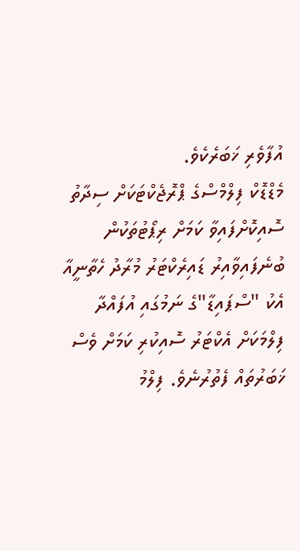އުފާވެރި ޚަބަރެކެވެ.
މެޑްޑޮކް ފިލްމްސްގެ ޕްރޮޖެކްޓަކަށް ސިދާތު ސޮއިކޮށްފައިވާ ކަމަށް ރިޕޯޓުތަކުން ބުނެފައިވާއިރު ޑައިރެކްޓަރު މުރާދު ހެތާނީއާ އެކު "ސްޕައިޑާ"ގެ ނަމުގައި އުފައްދާ ފިލްމަކަށް އެކްޓަރު ސޮއިކުރި ކަމަށް ވެސް ޚަބަރުތައް ފެތުރުނެވެ. ފިލްމު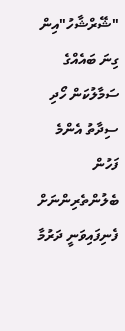"ޝޭރްޝާހު"އިން ގިނަ ބައެއްގެ ސަމާލުކަން ހޯދި ސިދާތު އެންމެ ފަހުން ބެލުންތެރިންނަށް ފެނިފައިވަނީ ދަރުމާ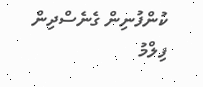ކުންފުނިން ގެނެސްދިން ފިލްމު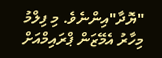"ޔޮދާ"އިންނެވެ. މި ފިލްމު މިހާރު އެމޭޒަން ޕްރައިމްއަށް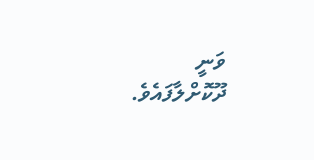ވަނީ ދޫކޮށްލާފައެވެ.